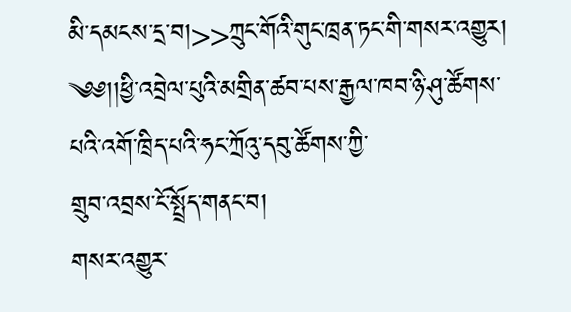མི་དམངས་དྲ་བ།>>ཀྲུང་གོའི་གུང་ཁྲན་ཏང་གི་གསར་འགྱུར།
༄༅།།ཕྱི་འབྲེལ་པུའི་མགྲིན་ཚབ་པས་རྒྱལ་ཁབ་ཉི་ཤུ་ཚོགས་པའི་འགོ་ཁྲིད་པའི་ཧང་ཀྲོའུ་དབུ་ཚོགས་ཀྱི་
གྲུབ་འབྲས་ངོ་སྤྲོད་གནང་བ།
གསར་འགྱུར་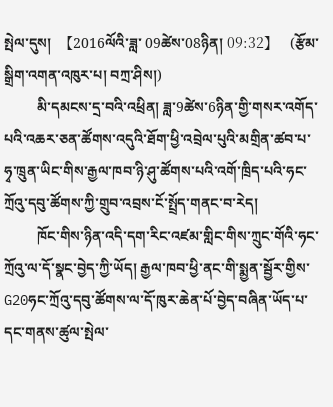སྤེལ་དུས།  【2016ལོའི་ཟླ་ 09ཚེས་08ཉིན། 09:32】   (རྩོམ་སྒྲིག་འགན་འཁུར་པ། བཀྲ་ཤིས།)
         མི་དམངས་དྲ་བའི་འཕྲིན། ཟླ་9ཚེས་6ཉིན་གྱི་གསར་འགོད་པའི་འཆར་ཅན་ཚོགས་འདུའི་ཐོག་ཕྱི་འབྲེལ་པུའི་མགྲིན་ཚབ་པ་ཧྭ་ཁྲུན་ཡིང་གིས་རྒྱལ་ཁབ་ཉི་ཤུ་ཚོགས་པའི་འགོ་ཁྲིད་པའི་ཧང་ཀྲོའུ་དབུ་ཚོགས་ཀྱི་གྲུབ་འབྲས་ངོ་སྤྲོད་གནང་བ་རེད།
         ཁོང་གིས་ཉིན་འདི་དག་རིང་འཛམ་གླིང་གིས་ཀྲུང་གོའི་ཧང་ཀྲོའུ་ལ་དོ་སྣང་བྱེད་ཀྱི་ཡོད། རྒྱལ་ཁབ་ཕྱི་ནང་གི་སྨྱན་སྦྱོར་གྱིས་G20ཧང་ཀྲོའུ་དབུ་ཚོགས་ལ་དོ་ཁུར་ཆེན་པོ་བྱེད་བཞིན་ཡོད་པ་དང་གནས་ཚུལ་སྤེལ་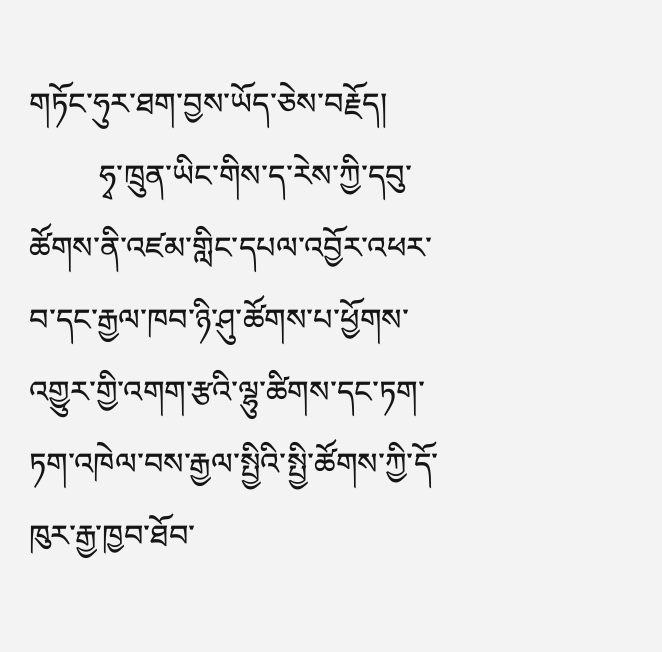གཏོང་ཧུར་ཐག་བྱས་ཡོད་ཅེས་བརྗོད།
         ཧྭ་ཁྲུན་ཡིང་གིས་ད་རེས་ཀྱི་དབུ་ཚོགས་ནི་འཛམ་གླིང་དཔལ་འབྱོར་འཕར་བ་དང་རྒྱལ་ཁབ་ཉི་ཤུ་ཚོགས་པ་ཕྱོགས་འགྱུར་གྱི་འགག་རྩའི་ལྷུ་ཚིགས་དང་ཏག་ཏག་འཁེལ་བས་རྒྱལ་སྤྱིའི་སྤྱི་ཚོགས་ཀྱི་དོ་ཁུར་རྒྱ་ཁྱབ་ཐོབ་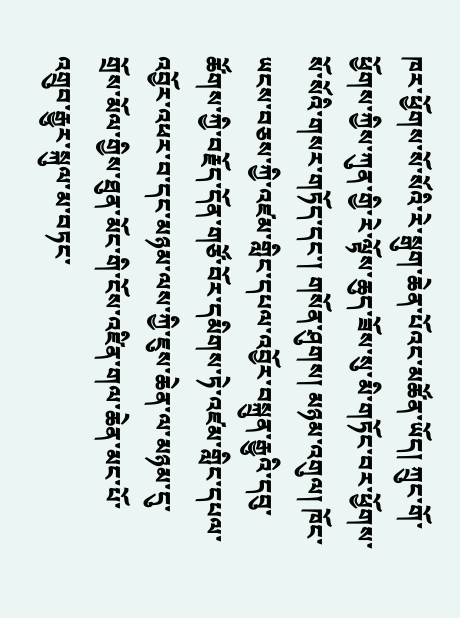ཁར་ཕྱོགས་སོ་སོའི་རེ་སྒུག་ཆེན་པོའང་མཚོན་ཡོད། ཀྲུང་གོ་ཕྱོགས་ཀྱིས་ཀུན་གྱི་རེ་ལྟོས་ཆུད་ཟོས་སུ་མི་གཏོང་བར་ཕྱོགས་སོ་སོའི་གསར་གཏོད་དང་། གསོན་ཤུགས། མཉམ་འགུལ། ཁོང་ཡངས་བཅས་ཀྱི་འཛམ་གླིང་དཔལ་འབྱོར་བསྐྲུན་རྒྱུའི་དབུ་ཚོགས་ཀྱི་བརྗོད་དོན་གཙོ་བོར་དམིགས་ཏེ་འཛམ་གླིང་དཔལ་འབྱོར་འཕར་བ་དང་མཉམ་ལས་ཀྱི་ཇུས་ཆེན་ལ་མཉམ་དུ་གྲོས་མོལ་གྱིས་ཐུན་མོང་གི་ངོས་འཛིན་གལ་ཆེན་མང་པོ་འགྲུབ་རྒྱུར་སྐུལ་མ་བཏང་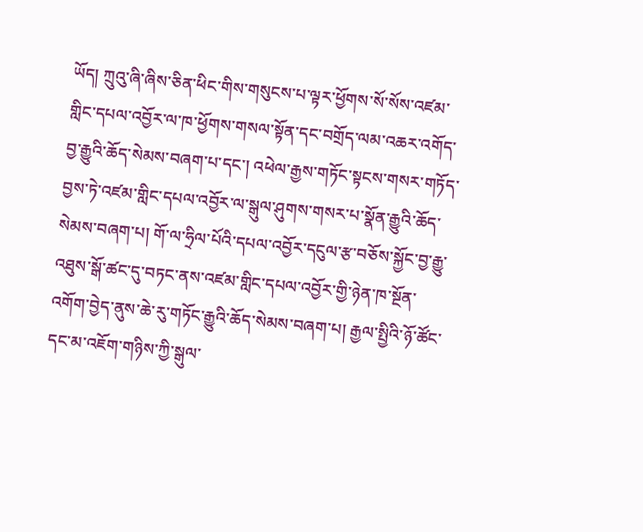ཡོད། ཀྲུའུ་ཞི་ཞིས་ཅིན་ཕིང་གིས་གསུངས་པ་ལྟར་ཕྱོགས་སོ་སོས་འཛམ་གླིང་དཔལ་འབྱོར་ལ་ཁ་ཕྱོགས་གསལ་སྟོན་དང་བགྲོད་ལམ་འཆར་འགོད་བྱ་རྒྱུའི་ཆོད་སེམས་བཞག་པ་དང་། འཕེལ་རྒྱས་གཏོང་སྟངས་གསར་གཏོད་བྱས་ཏེ་འཛམ་གླིང་དཔལ་འབྱོར་ལ་སྒུལ་ཤུགས་གསར་པ་སྣོན་རྒྱུའི་ཆོད་སེམས་བཞག་པ། གོ་ལ་ཧྲིལ་པོའི་དཔལ་འབྱོར་དངུལ་རྩ་བཅོས་སྐྱོང་བྱ་རྒྱུ་འཐུས་སྒོ་ཚང་དུ་བཏང་ནས་འཛམ་གླིང་དཔལ་འབྱོར་གྱི་ཉེན་ཁ་སྔོན་འགོག་བྱེད་ནུས་ཆེ་རུ་གཏོང་རྒྱུའི་ཆོད་སེམས་བཞག་པ། རྒྱལ་སྤྱིའི་ཉོ་ཚོང་དང་མ་འཇོག་གཉིས་ཀྱི་སྒུལ་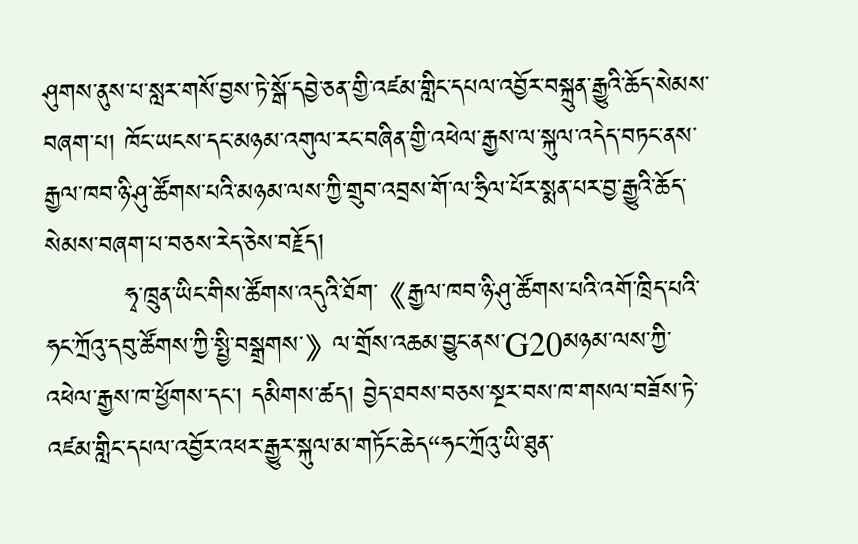ཤུགས་ནུས་པ་སླར་གསོ་བྱས་ཏེ་སྒོ་དབྱེ་ཅན་གྱི་འཛམ་གླིང་དཔལ་འབྱོར་བསྐྲུན་རྒྱུའི་ཆོད་སེམས་བཞག་པ། ཁོང་ཡངས་དང་མཉམ་འགུལ་རང་བཞིན་གྱི་འཕེལ་རྒྱས་ལ་སྐུལ་འདེད་བཏང་ནས་རྒྱལ་ཁབ་ཉི་ཤུ་ཚོགས་པའི་མཉམ་ལས་ཀྱི་གྲུབ་འབྲས་གོ་ལ་ཧྲིལ་པོར་སྨན་པར་བྱ་རྒྱུའི་ཆོད་སེམས་བཞག་པ་བཅས་རེད་ཅེས་བརྗོད།
         ཧྭ་ཁྲུན་ཡིང་གིས་ཚོགས་འདུའི་ཐོག་《རྒྱལ་ཁབ་ཉི་ཤུ་ཚོགས་པའི་འགོ་ཁྲིད་པའི་ཧང་ཀྲོའུ་དབུ་ཚོགས་ཀྱི་སྤྱི་བསྒྲགས་》ལ་གྲོས་འཆམ་བྱུང་ནས་G20མཉམ་ལས་ཀྱི་འཕེལ་རྒྱས་ཁ་ཕྱོགས་དང་། དམིགས་ཚད། བྱེད་ཐབས་བཅས་སྔར་བས་ཁ་གསལ་བཟོས་ཏེ་འཛམ་གླིང་དཔལ་འབྱོར་འཕར་རྒྱུར་སྐུལ་མ་གཏོང་ཆེད“ཧང་ཀྲོའུ་ཡི་ཐུན་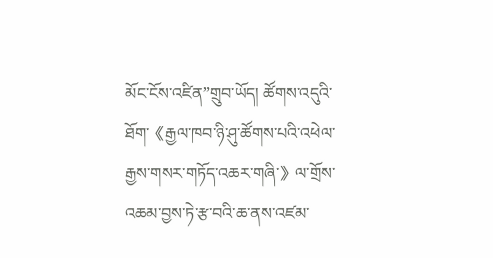མོང་ངོས་འཛིན”གྲུབ་ཡོད། ཚོགས་འདུའི་ཐོག་《རྒྱལ་ཁབ་ཉི་ཤུ་ཚོགས་པའི་འཕེལ་རྒྱས་གསར་གཏོད་འཆར་གཞི་》ལ་གྲོས་འཆམ་བྱས་ཏེ་རྩ་བའི་ཆ་ནས་འཛམ་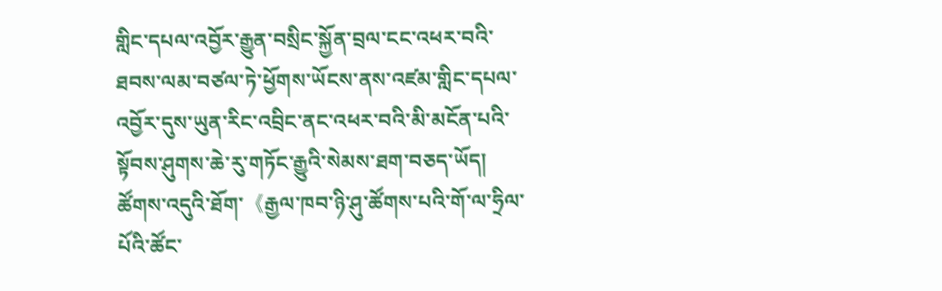གླིང་དཔལ་འབྱོར་རྒྱུན་བསྲིང་སྐྱོན་བྲལ་ངང་འཕར་བའི་ཐབས་ལམ་བཙལ་ཏེ་ཕྱོགས་ཡོངས་ནས་འཛམ་གླིང་དཔལ་འབྱོར་དུས་ཡུན་རིང་འབྲིང་ནང་འཕར་བའི་མི་མངོན་པའི་སྟོབས་ཤུགས་ཆེ་རུ་གཏོང་རྒྱུའི་སེམས་ཐག་བཅད་ཡོད། ཚོགས་འདུའི་ཐོག་《རྒྱལ་ཁབ་ཉི་ཤུ་ཚོགས་པའི་གོ་ལ་ཧྲིལ་པོའི་ཚོང་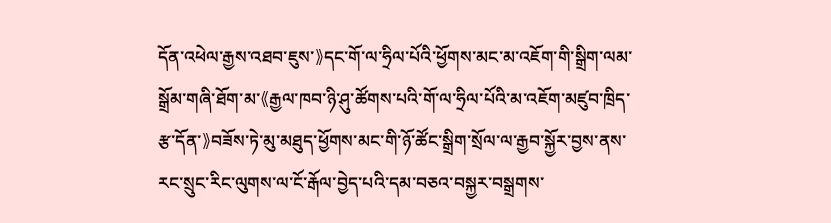དོན་འཕེལ་རྒྱས་འཐབ་ཇུས་》དང་གོ་ལ་ཧྲིལ་པོའི་ཕྱོགས་མང་མ་འཇོག་གི་སྒྲིག་ལམ་སྒྲོམ་གཞི་ཐོག་མ་《རྒྱལ་ཁབ་ཉི་ཤུ་ཚོགས་པའི་གོ་ལ་ཧྲིལ་པོའི་མ་འཇོག་མཛུབ་ཁྲིད་རྩ་དོན་》བཟོས་ཏེ་མུ་མཐུད་ཕྱོགས་མང་གི་ཉོ་ཚོང་སྒྲིག་སྲོལ་ལ་རྒྱབ་སྐྱོར་བྱས་ནས་རང་སྲུང་རིང་ལུགས་ལ་ངོ་རྒོལ་བྱེད་པའི་དམ་བཅའ་བསྐྱར་བསྒྲགས་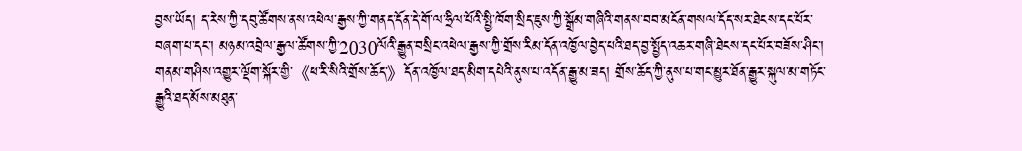བྱས་ཡོད། ད་རེས་ཀྱི་དབུ་ཚོགས་ནས་འཕེལ་རྒྱས་ཀྱི་གནད་དོན་དེ་གོ་ལ་ཧྲིལ་པོའི་སྤྱི་ཁོག་སྲིད་ཇུས་ཀྱི་སྒྲོམ་གཞིའི་གནས་བབ་མངོན་གསལ་དོད་སར་ཐེངས་དང་པོར་བཞག་པ་དང་། མཉམ་འབྲེལ་རྒྱལ་ཚོགས་ཀྱི་2030ལོའི་རྒྱུན་བསྲིང་འཕེལ་རྒྱས་ཀྱི་གྲོས་རིམ་དོན་འཁྱོལ་བྱེད་པའི་ཐད་བྱ་སྤྱོད་འཆར་གཞི་ཐེངས་དང་པོར་བཟོས་ཤིང་། གནམ་གཤིས་འགྱུར་ལྡོག་སྐོར་གྱི་《ཕ་རི་སིའི་གྲོས་ཆོད་》དོན་འཁྱོལ་ཐད་མིག་དཔེའི་ནུས་པ་འདོན་རྒྱུ་མ་ཟད། གྲོས་ཆོད་ཀྱི་ནུས་པ་གང་མྱུར་ཐོན་རྒྱུར་སྐུལ་མ་གཏོང་རྒྱུའི་ཐད་མོས་མཐུན་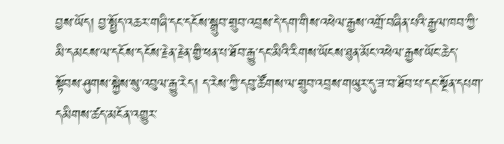བྱས་ཡོད། བྱ་སྤྱོད་འཆར་གཞི་དང་དངོས་སྒྲུབ་གྲུབ་འབྲས་དེ་དག་གིས་འཕེལ་རྒྱས་འགྲོ་བཞིན་པའི་རྒྱལ་ཁབ་ཀྱི་མི་དམངས་ལ་དངོས་དངོས་རྗེན་རྗེན་གྱི་ཕན་པ་ཐོབ་རྒྱུ་དང་མིའི་རིགས་ཡོངས་ཐུན་མོང་འཕེལ་རྒྱས་ཡོང་ཆེད་སྟོབས་ཤུགས་སྐྱེས་སུ་འབུལ་རྒྱུ་རེད། ད་རེས་ཀྱི་དབུ་ཚོགས་ལ་གྲུབ་འབྲས་གཡུར་དུ་ཟ་བ་ཐོབ་པ་དང་སྔོན་དཔག་དམིགས་ཚད་མངོན་འགྱུར་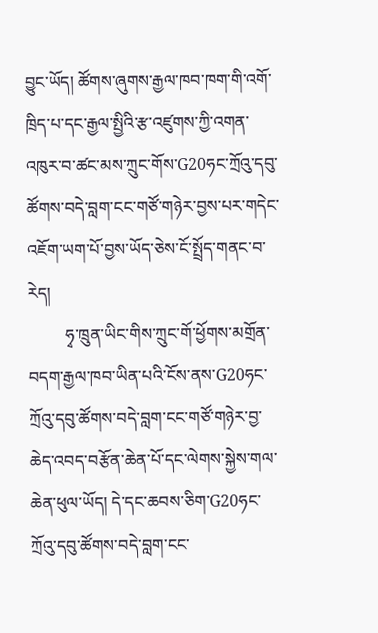བྱུང་ཡོད། ཚོགས་ཞུགས་རྒྱལ་ཁབ་ཁག་གི་འགོ་ཁྲིད་པ་དང་རྒྱལ་སྤྱིའི་རྩ་འཛུགས་ཀྱི་འགན་འཁུར་བ་ཚང་མས་ཀྲུང་གོས་G20ཧང་ཀྲོའུ་དབུ་ཚོགས་བདེ་བླག་ངང་གཙོ་གཉེར་བྱས་པར་གདེང་འཇོག་ཡག་པོ་བྱས་ཡོད་ཅེས་ངོ་སྤྲོད་གནང་བ་རེད།
         ཧྭ་ཁྲུན་ཡིང་གིས་ཀྲུང་གོ་ཕྱོགས་མགྲོན་བདག་རྒྱལ་ཁབ་ཡིན་པའི་ངོས་ནས་G20ཧང་ཀྲོའུ་དབུ་ཚོགས་བདེ་བླག་ངང་གཙོ་གཉེར་བྱ་ཆེད་འབད་བརྩོན་ཆེན་པོ་དང་ལེགས་སྐྱེས་གལ་ཆེན་ཕུལ་ཡོད། དེ་དང་ཆབས་ཅིག་G20ཧང་ཀྲོའུ་དབུ་ཚོགས་བདེ་བླག་ངང་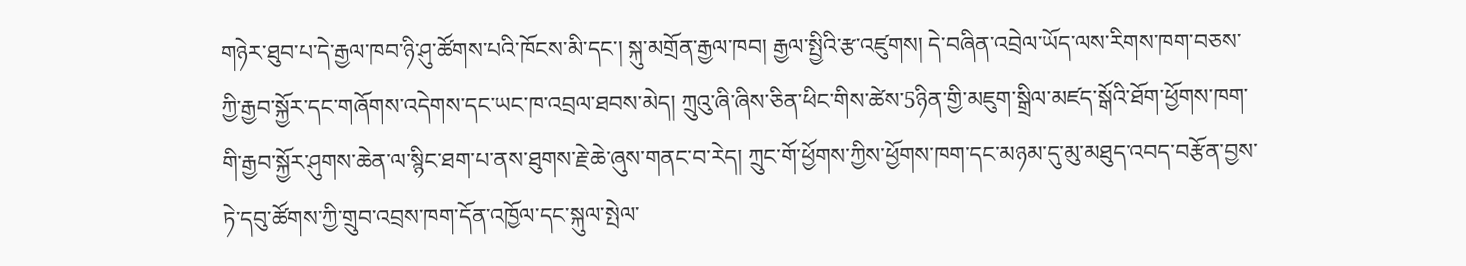གཉེར་ཐུབ་པ་དེ་རྒྱལ་ཁབ་ཉི་ཤུ་ཚོགས་པའི་ཁོངས་མི་དང་། སྐུ་མགྲོན་རྒྱལ་ཁབ། རྒྱལ་སྤྱིའི་རྩ་འཛུགས། དེ་བཞིན་འབྲེལ་ཡོད་ལས་རིགས་ཁག་བཅས་ཀྱི་རྒྱབ་སྐྱོར་དང་གཞོགས་འདེགས་དང་ཡང་ཁ་འབྲལ་ཐབས་མེད། ཀྲུའུ་ཞི་ཞིས་ཅིན་ཕིང་གིས་ཚེས་5ཉིན་གྱི་མཇུག་སྒྲིལ་མཛད་སྒོའི་ཐོག་ཕྱོགས་ཁག་གི་རྒྱབ་སྐྱོར་ཤུགས་ཆེན་ལ་སྙིང་ཐག་པ་ནས་ཐུགས་རྗེ་ཆེ་ཞུས་གནང་བ་རེད། ཀྲུང་གོ་ཕྱོགས་ཀྱིས་ཕྱོགས་ཁག་དང་མཉམ་དུ་མུ་མཐུད་འབད་བརྩོན་བྱས་ཏེ་དབུ་ཚོགས་ཀྱི་གྲུབ་འབྲས་ཁག་དོན་འཁྱོལ་དང་སྐུལ་སྤེལ་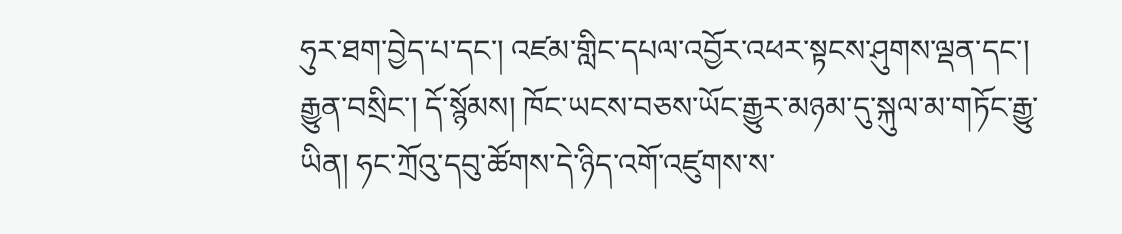ཧུར་ཐག་བྱེད་པ་དང་། འཛམ་གླིང་དཔལ་འབྱོར་འཕར་སྟངས་ཤུགས་ལྡན་དང་། རྒྱུན་བསྲིང་། དོ་སྙོམས། ཁོང་ཡངས་བཅས་ཡོང་རྒྱུར་མཉམ་དུ་སྐུལ་མ་གཏོང་རྒྱུ་ཡིན། ཧང་ཀྲོའུ་དབུ་ཚོགས་དེ་ཉིད་འགོ་འཛུགས་ས་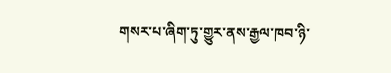གསར་པ་ཞིག་ཏུ་གྱུར་ནས་རྒྱལ་ཁབ་ཉི་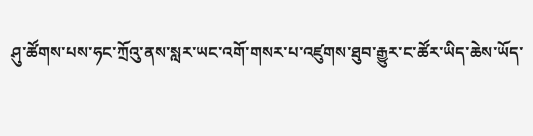ཤུ་ཚོགས་པས་ཧང་ཀྲོའུ་ནས་སླར་ཡང་འགོ་གསར་པ་འཛུགས་ཐུབ་རྒྱུར་ང་ཚོར་ཡིད་ཆེས་ཡོད་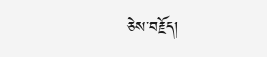ཅེས་བརྗོད།